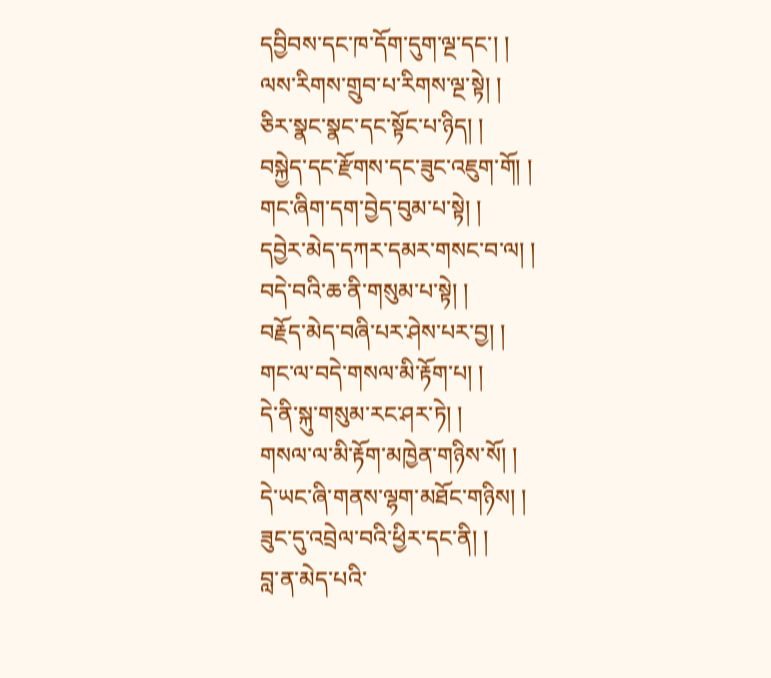དབྱིབས་དང་ཁ་དོག་དུག་ལྔ་དང་། །
ལས་རིགས་གྲུབ་པ་རིགས་ལྔ་སྟེ། །
ཅིར་སྣང་སྣང་དང་སྟོང་པ་ཉིད། །
བསྐྱེད་དང་རྫོགས་དང་ཟུང་འཇུག་གོ། །
གང་ཞིག་དག་བྱེད་བུམ་པ་སྟེ། །
དབྱེར་མེད་དཀར་དམར་གསང་བ་ལ། །
བདེ་བའི་ཆ་ནི་གསུམ་པ་སྟེ། །
བརྗོད་མེད་བཞི་པར་ཤེས་པར་བྱ། །
གང་ལ་བདེ་གསལ་མི་རྟོག་པ། །
དེ་ནི་སྐུ་གསུམ་རང་ཤར་ཏེ། །
གསལ་ལ་མི་རྟོག་མཁྱེན་གཉིས་སོ། །
དེ་ཡང་ཞི་གནས་ལྷག་མཐོང་གཉིས། །
ཟུང་དུ་འབྲེལ་བའི་ཕྱིར་དང་ནི། །
བླ་ན་མེད་པའི་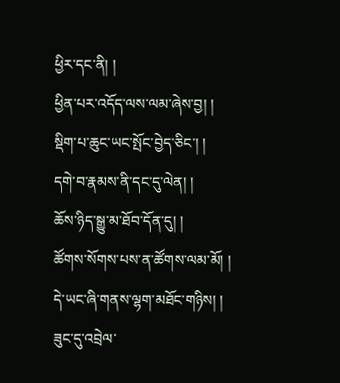ཕྱིར་དང་ནི། །
ཕྱིན་པར་འདོད་ལས་ལམ་ཞེས་བྱ། །
སྡིག་པ་ཆུང་ཡང་སྤོང་བྱེད་ཅིང་། །
དགེ་བ་རྣམས་ནི་དང་དུ་ལེན། །
ཆོས་ཉིད་སྒྱུ་མ་ཐོབ་དོན་དུ། །
ཚོགས་སོགས་པས་ན་ཚོགས་ལམ་མོ། །
དེ་ཡང་ཞི་གནས་ལྷག་མཐོང་གཉིས། །
ཟུང་དུ་འབྲེལ་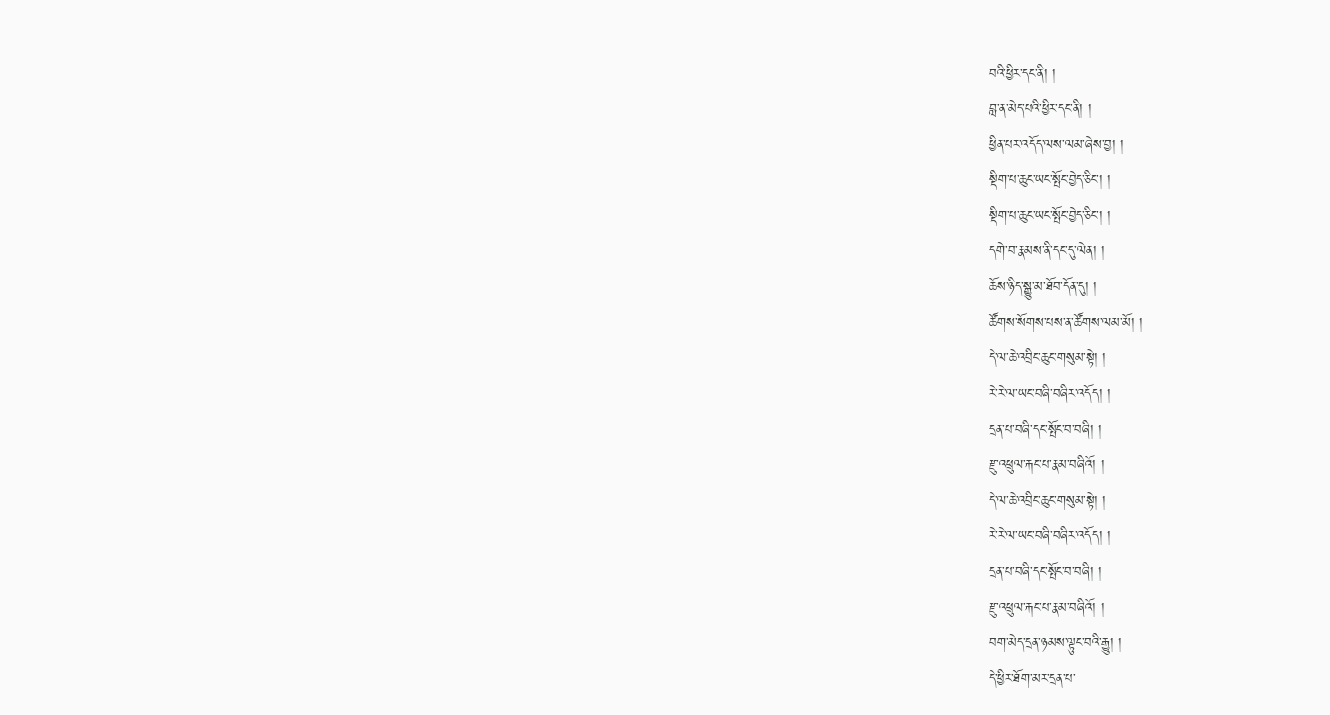བའི་ཕྱིར་དང་ནི། །
བླ་ན་མེད་པའི་ཕྱིར་དང་ནི། །
ཕྱིན་པར་འདོད་ལས་ལམ་ཞེས་བྱ། །
སྡིག་པ་ཆུང་ཡང་སྤོང་བྱེད་ཅིང་། །
སྡིག་པ་ཆུང་ཡང་སྤོང་བྱེད་ཅིང་། །
དགེ་བ་རྣམས་ནི་དང་དུ་ལེན། །
ཆོས་ཉིད་སྒྱུ་མ་ཐོབ་དོན་དུ། །
ཚོགས་སོགས་པས་ན་ཚོགས་ལམ་མོ། །
དེ་ལ་ཆེ་འབྲིང་ཆུང་གསུམ་སྟེ། །
རེ་རེ་ལ་ཡང་བཞི་བཞིར་འདོད། །
དྲན་པ་བཞི་དང་སྤོང་བ་བཞི། །
རྫུ་འཕྲུལ་རྐང་པ་རྣམ་བཞིའོ། །
དེ་ལ་ཆེ་འབྲིང་ཆུང་གསུམ་སྟེ། །
རེ་རེ་ལ་ཡང་བཞི་བཞིར་འདོད། །
དྲན་པ་བཞི་དང་སྤོང་བ་བཞི། །
རྫུ་འཕྲུལ་རྐང་པ་རྣམ་བཞིའོ། །
བག་མེད་དྲན་ཉམས་ལྟུང་བའི་རྒྱུ། །
དེ་ཕྱིར་ཐོག་མར་དྲན་པ་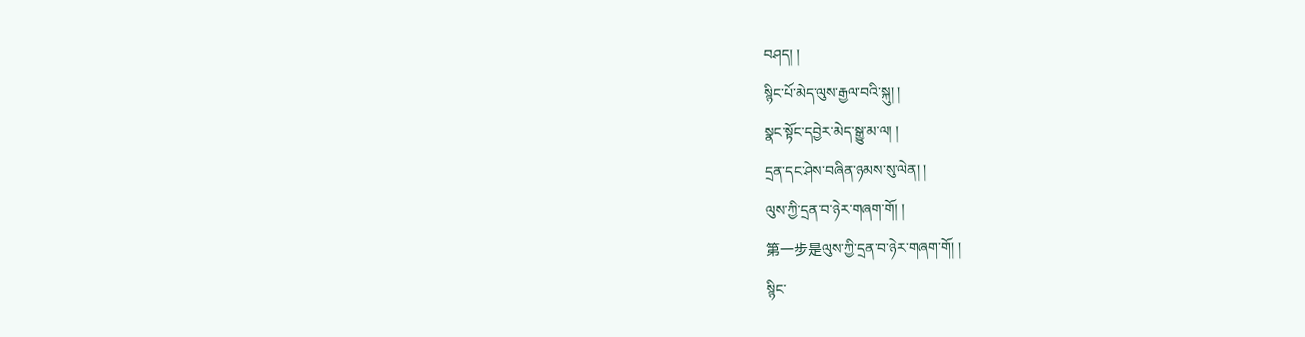བཤད། །
སྙིང་པོ་མེད་ལུས་རྒྱལ་བའི་སྐུ། །
སྣང་སྟོང་དབྱེར་མེད་སྒྱུ་མ་ལ། །
དྲན་དང་ཤེས་བཞིན་ཉམས་སུ་ལེན། །
ལུས་ཀྱི་དྲན་བ་ཉེར་གཞག་གོ། །
第一步是ལུས་ཀྱི་དྲན་བ་ཉེར་གཞག་གོ། །
སྙིང་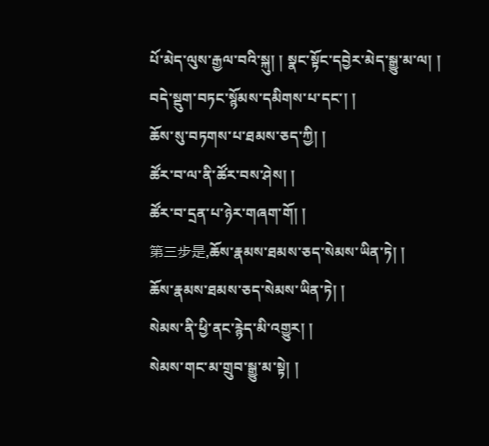པོ་མེད་ལུས་རྒྱལ་བའི་སྐུ། ། སྣང་སྟོང་དབྱེར་མེད་སྒྱུ་མ་ལ། །
བདེ་སྡུག་བཏང་སྙོམས་དམིགས་པ་དང་། །
ཆོས་སུ་བཏགས་པ་ཐམས་ཅད་ཀྱི། །
ཚོར་བ་ལ་ནི་ཚོར་བས་ཤེས། །
ཚོར་བ་དྲན་པ་ཉེར་གཞག་གོ། །
第三步是,ཆོས་རྣམས་ཐམས་ཅད་སེམས་ཡིན་ཏེ། །
ཆོས་རྣམས་ཐམས་ཅད་སེམས་ཡིན་ཏེ། །
སེམས་ནི་ཕྱི་ནང་རྙེད་མི་འགྱུར། །
སེམས་གང་མ་གྲུབ་སྒྱུ་མ་སྟེ། །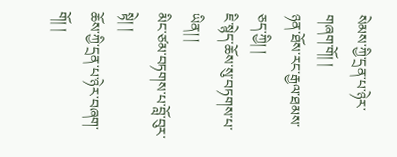སེམས་ཀྱི་དྲན་པ་ཉེར་གཞག་གོ། །
ཉན་ཐོས་རང་རྒྱལ་ཐམས་ཅད་ཀྱི། །
ཇི་སྙེད་ཆོས་སུ་བཏགས་པ་ཡིན། །
མིང་ཙམ་བཏགས་པ་བློ་བུར་སྟེ། །
ཆོས་ཀྱི་དྲན་པ་ཉེར་བཞག་གོ། །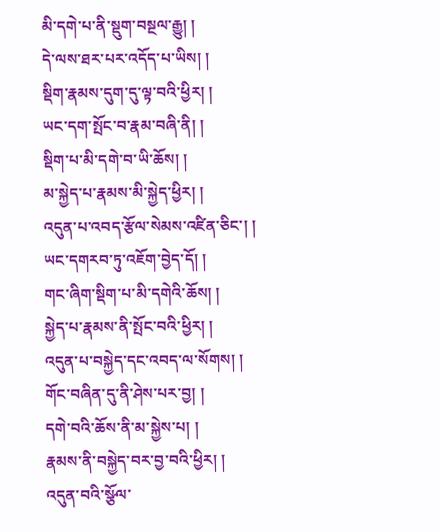མི་དགེ་པ་ནི་སྡུག་བསྔལ་རྒྱུ། །
དེ་ལས་ཐར་པར་འདོད་པ་ཡིས། །
སྡིག་རྣམས་དུག་དུ་ལྟ་བའི་ཕྱིར། །
ཡང་དག་སྤོང་བ་རྣམ་བཞི་ནི། །
སྡིག་པ་མི་དགེ་བ་ཡི་ཆོས། །
མ་སྐྱེད་པ་རྣམས་མི་སྐྱེད་ཕྱིར། །
འདུན་པ་འབད་རྩོལ་སེམས་འཛིན་ཅིང་། །
ཡང་དགརབ་ཏུ་འཇོག་བྱེད་དོ། །
གང་ཞིག་སྡིག་པ་མི་དགེའི་ཆོས། །
སྐྱེད་པ་རྣམས་ནི་སྤོང་བའི་ཕྱིར། །
འདུན་པ་བསྐྱེད་དང་འབད་ལ་སོགས། །
གོང་བཞིན་དུ་ནི་ཤེས་པར་བྱ། །
དགེ་བའི་ཆོས་ནི་མ་སྐྱེས་པ། །
རྣམས་ནི་བསྐྱེད་བར་བྱ་བའི་ཕྱིར། །
འདུན་བའི་སྩོལ་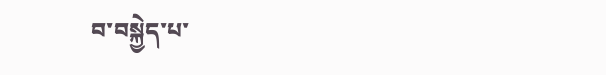བ་བསྐྱེད་པ་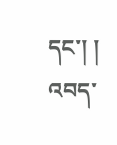དང་། །
འབད་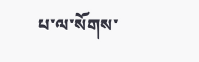པ་ལ་སོགས་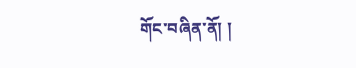གོང་བཞིན་ནོ། །